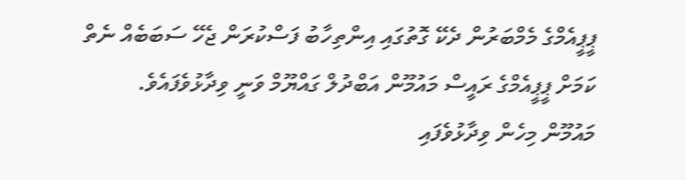ޕީޕީއެމްގެ މެމްބަރުން ދެކޭ ގޮތުގައި އިންތިހާބު ފަސްކުރަން ޖެހޭ ސަބަބެއް ނެތް ކަމަށް ޕީޕީއެމްގެ ރައީސް މައުމޫން އަބްދުލް ގައްޔޫމް ވަނީ ވިދާޅުވެފައެވެ.
މައުމޫން މިހެން ވިދާޅުވެފައި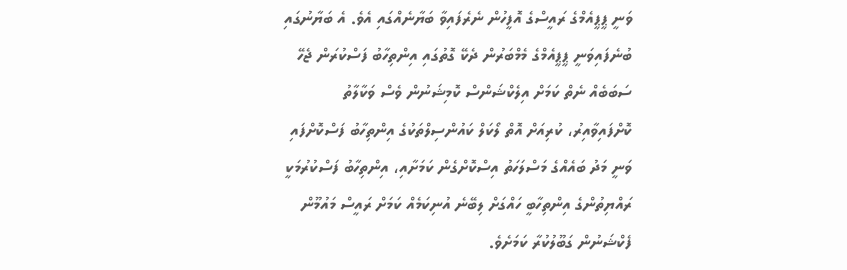ވަނީ ޕީޕީއެމްގެ ރައީސްގެ އޮފީހުން ނެރެފައިވާ ބަޔާނެއްގައި އެވެ. އެ ބަޔާނުގައި ބުނެފައިވަނީ ޕީޕީއެމްގެ މެމްބަރުން ދެކޭ ގޮތުގައި އިންތިހާބު ފަސްކުރަން ޖެހޭ ސަބަބެއް ނެތް ކަމަށް އިލެކްޝަންސް ކޮމިޝަނުން ވެސް ވަކާލާތު ކޮށްފައިވާއިރު، ކުރިއަށް އޮތް ލޯކަލް ކައުންސިލްތަކުގެ އިންތިހާބު ފަސްކޮށްފައި ވަނީ މަދު ބައެއްގެ މަސްލަހަތު އިސްކޮށްގެން ކަމަށާއި، އިންތިހާބު ފަސްކުރުމަކީ ރައްޔިތުންގެ އިންތިހާބީ ހައްގަށް ލިބޭނެ އުނިކަމެއް ކަމަށް ރައީސް މައުމޫން ފެކްޝަނުން ގަބޫލުކުރާ ކަމަށެވެ.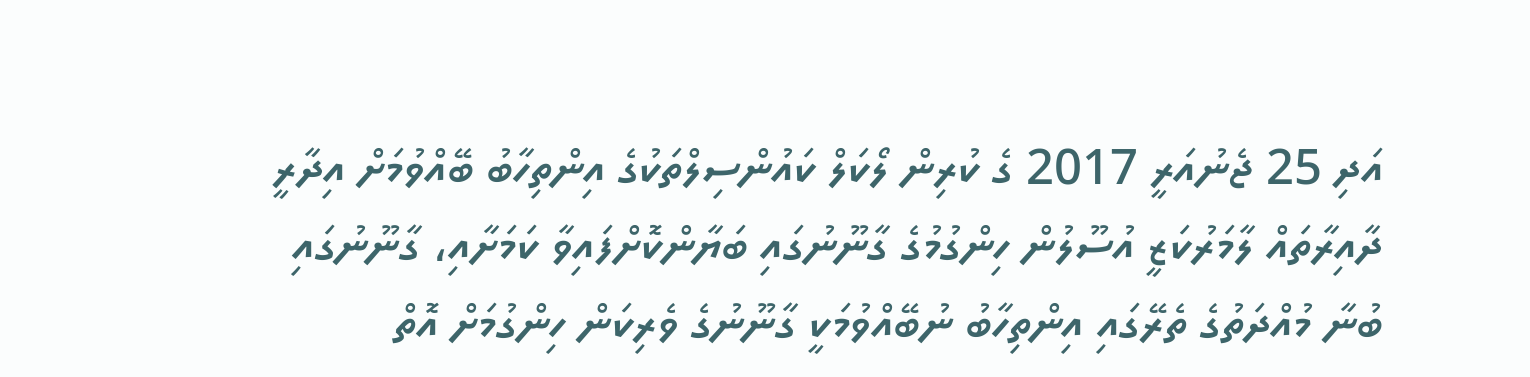އަދި 25 ޖެނުއަރީ 2017 ގެ ކުރިން ލޯކަލް ކައުންސިލްތަކުގެ އިންތިހާބު ބޭއްވުމަށް އިދާރީ ދާއިރާތައް ލާމަރުކަޒީ އުސޫލުން ހިންގުމުގެ ގާނޫނުގައި ބަޔާންކޮށްފައިވާ ކަމަށާއި، ގާނޫނުގައި ބުނާ މުއްދަތުގެ ތެރޭގައި އިންތިހާބު ނުބޭއްވުމަކީ ގާނޫނުގެ ވެރިކަން ހިންގުމަށް އޮތް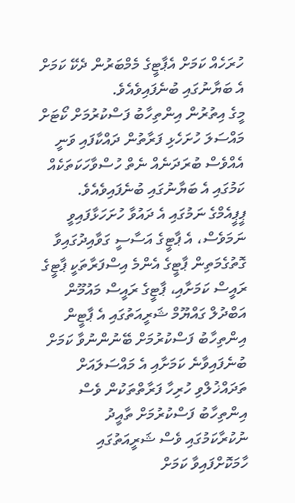ހުރަހެއް ކަމަށް އެޕާޓީގެ މެމްބަރުން ދެކޭ ކަމަށް އެ ބަޔާނުގައި ބުނެފައިވެއެވެ.
މީގެ އިތުރުން އިންތިހާބު ފަސްކުރުމަށް ކޯޓަށް މައްސަލަ ހުށަހެޅި ފަރާތުން ދައްކާފައި ވަނީ އެއްވެސް ބުރަދަނެއް ނެތް ހުސްވާހަކަތަކެއް ކަމުގައި އެ ބަޔާނުގައި ބުނެފައިވެއެވެ.
ޕީޕީއެމްގެ ނަމުގައި އެ ދައުވާ ހުށަހަޅާފައިވީ ނަމަވެސް، އެ ޕާޓީގެ އަސާސީ ގަވާއިދުގައިވާ ގޮތުގެމަތިން ޕާޓީގެ އެންމެ އިސްފަރާތަކީ ޕާޓީގެ ރައީސް ކަމަށާއި، ޕާޓީގެ ރައީސް މައުމޫން އަބްދުލް ގައްޔޫމް ޝަރީއަތުގައި އެ ޕާޓީން އިންތިހާބު ފަސްކުރުމަށް ބޭނުންނުވާ ކަމަށް ބުނެފައިވާނެ ކަމަށާއި އެ މައްސަލައަށް ތަދައްޚުލްވި ހުރިހާ ފަރާތްތަކުން ވެސް އިންތިހާބު ފަސްކުރުމަށް ތާއީދު ނުކުރާކަމުގައި ވެސް ޝަރީއަތުގައި ހާމަކޮށްފައިވާ ކަމަށް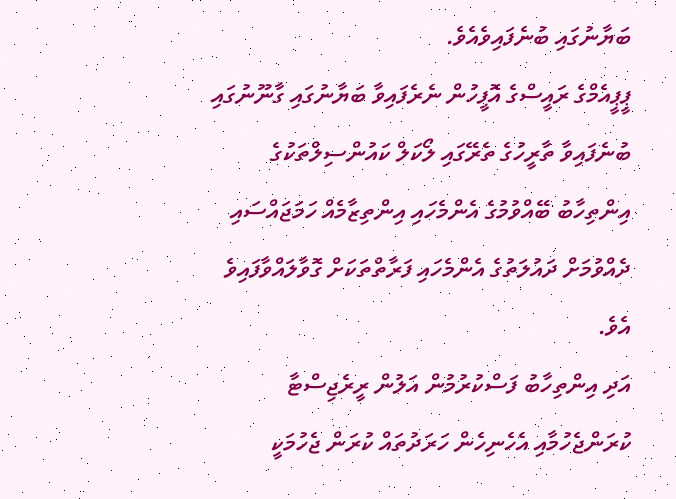ބަޔާނުގައި ބުނެފައިވެއެވެ.
ޕީޕީއެމްގެ ރައީސްގެ އޮފީހުން ނެރެފައިވާ ބަޔާނުގައި ގާނޫނުގައި ބުނެފައިވާ ތާރީހުގެ ތެރޭގައި ލޯކަލް ކައުންސިލްތަކުގެ އިންތިހާބު ބޭއްވުމުގެ އެންމެހައި އިންތިޒާމެއް ހަމަޖައްސައި ދެއްވުމަށް ދައުލަތުގެ އެންމެހައި ފަރާތްތަކަށް ގޮވާލައްވާފައިވެ އެވެ.
އަދި އިންތިހާބު ފަސްކުރުމުން އަލުން ރީރެޖިސްޓާ ކުރަންޖެހުމާއި އެހެނިހެން ހަރަދުތައް ކުރަން ޖެހުމަކީ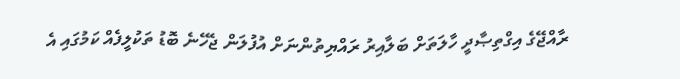ރާއްޖޭގެ އިގްތިޞާދީ ހާލަތަށް ބަލާއިރު ރައްޔިތުންނަށް އުފުލަން ޖެހޭނެ ބޮޑު ތަކުލީފެއް ކަމުގައި އެ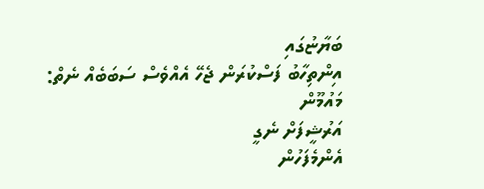ބަޔާޏުގައި
އިންތިހާބު ފަސްކުރަން ޖެހޭ އެއްވެސް ސަބަބެއް ނެތް: މައުމޫން
އަރުޝީފަށް ނެގީ
އެންމެފަހުން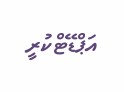އަޕްޑޭޓްކުރީ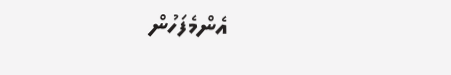އެންމެފަހުން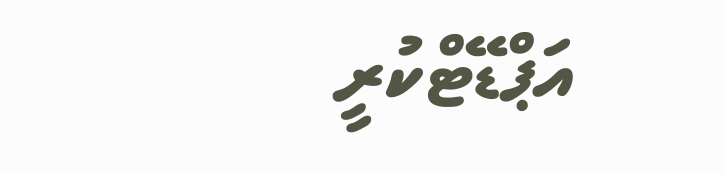އަޕްޑޭޓްކުރީ